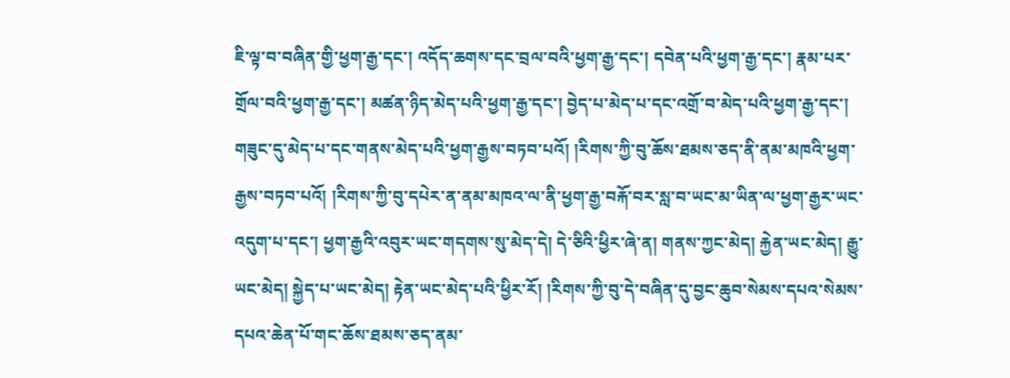ཇི་ལྟ་བ་བཞིན་གྱི་ཕྱག་རྒྱ་དང་། འདོད་ཆགས་དང་བྲལ་བའི་ཕྱག་རྒྱ་དང་། དབེན་པའི་ཕྱག་རྒྱ་དང་། རྣམ་པར་གྲོལ་བའི་ཕྱག་རྒྱ་དང་། མཚན་ཉིད་མེད་པའི་ཕྱག་རྒྱ་དང་། བྱེད་པ་མེད་པ་དང་འགྲོ་བ་མེད་པའི་ཕྱག་རྒྱ་དང་། གཟུང་དུ་མེད་པ་དང་གནས་མེད་པའི་ཕྱག་རྒྱས་བཏབ་པའོ། །རིགས་ཀྱི་བུ་ཆོས་ཐམས་ཅད་ནི་ནམ་མཁའི་ཕྱག་རྒྱས་བཏབ་པའོ། །རིགས་ཀྱི་བུ་དཔེར་ན་ནམ་མཁའ་ལ་ནི་ཕྱག་རྒྱ་བརྐོ་བར་སླ་བ་ཡང་མ་ཡིན་ལ་ཕྱག་རྒྱར་ཡང་འདུག་པ་དང་། ཕྱག་རྒྱའི་འབུར་ཡང་གདགས་སུ་མེད་དེ། དེ་ཅིའི་ཕྱིར་ཞེ་ན། གནས་ཀྱང་མེད། རྐྱེན་ཡང་མེད། རྒྱུ་ཡང་མེད། སྐྱེད་པ་ཡང་མེད། རྟེན་ཡང་མེད་པའི་ཕྱིར་རོ། །རིགས་ཀྱི་བུ་དེ་བཞིན་དུ་བྱང་ཆུབ་སེམས་དཔའ་སེམས་དཔའ་ཆེན་པོ་གང་ཆོས་ཐམས་ཅད་ནམ་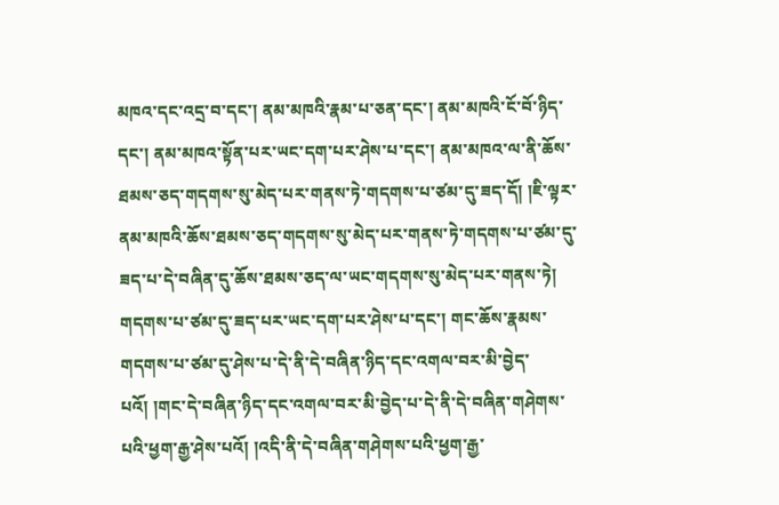མཁའ་དང་འདྲ་བ་དང་། ནམ་མཁའི་རྣམ་པ་ཅན་དང་། ནམ་མཁའི་ངོ་བོ་ཉིད་དང་། ནམ་མཁའ་སྟོན་པར་ཡང་དག་པར་ཤེས་པ་དང་། ནམ་མཁའ་ལ་ནི་ཆོས་ཐམས་ཅད་གདགས་སུ་མེད་པར་གནས་ཏེ་གདགས་པ་ཙམ་དུ་ཟད་དོ། །ཇི་ལྟར་ནམ་མཁའི་ཆོས་ཐམས་ཅད་གདགས་སུ་མེད་པར་གནས་ཏེ་གདགས་པ་ཙམ་དུ་ཟད་པ་དེ་བཞིན་དུ་ཆོས་ཐམས་ཅད་ལ་ཡང་གདགས་སུ་མེད་པར་གནས་ཏེ། གདགས་པ་ཙམ་དུ་ཟད་པར་ཡང་དག་པར་ཤེས་པ་དང་། གང་ཆོས་རྣམས་གདགས་པ་ཙམ་དུ་ཤེས་པ་དེ་ནི་དེ་བཞིན་ཉིད་དང་འགལ་བར་མི་བྱེད་པའོ། །གང་དེ་བཞིན་ཉིད་དང་འགལ་བར་མི་བྱེད་པ་དེ་ནི་དེ་བཞིན་གཤེགས་པའི་ཕྱག་རྒྱ་ཤེས་པའོ། །འདི་ནི་དེ་བཞིན་གཤེགས་པའི་ཕྱག་རྒྱ་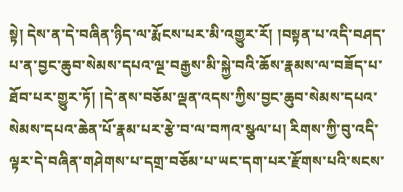སྟེ། དེས་ན་དེ་བཞིན་ཉིད་ལ་རྨོངས་པར་མི་འགྱུར་རོ། །བསྟན་པ་འདི་བཤད་པ་ན་བྱང་ཆུབ་སེམས་དཔའ་ལྔ་བརྒྱས་མི་སྐྱེ་བའི་ཆོས་རྣམས་ལ་བཟོད་པ་ཐོབ་པར་གྱུར་ཏོ། །དེ་ནས་བཅོམ་ལྡན་འདས་ཀྱིས་བྱང་ཆུབ་སེམས་དཔའ་སེམས་དཔའ་ཆེན་པོ་རྣམ་པར་རྩེ་བ་ལ་བཀའ་སྩལ་པ། རིགས་ཀྱི་བུ་འདི་ལྟར་དེ་བཞིན་གཤེགས་པ་དགྲ་བཅོམ་པ་ཡང་དག་པར་རྫོགས་པའི་སངས་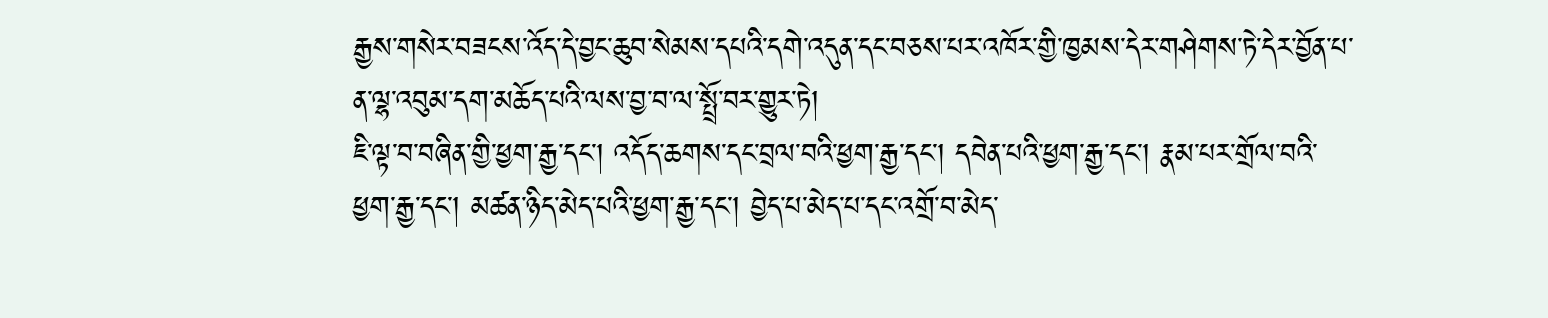རྒྱས་གསེར་བཟངས་འོད་དེ་བྱང་ཆུབ་སེམས་དཔའི་དགེ་འདུན་དང་བཅས་པར་འཁོར་གྱི་ཁྱམས་དེར་གཤེགས་ཏེ་དེར་བྱོན་པ་ན་ལྷ་འབུམ་དག་མཆོད་པའི་ལས་བྱ་བ་ལ་སྤྲོ་བར་གྱུར་ཏེ།
ཇི་ལྟ་བ་བཞིན་གྱི་ཕྱག་རྒྱ་དང་། འདོད་ཆགས་དང་བྲལ་བའི་ཕྱག་རྒྱ་དང་། དབེན་པའི་ཕྱག་རྒྱ་དང་། རྣམ་པར་གྲོལ་བའི་ཕྱག་རྒྱ་དང་། མཚན་ཉིད་མེད་པའི་ཕྱག་རྒྱ་དང་། བྱེད་པ་མེད་པ་དང་འགྲོ་བ་མེད་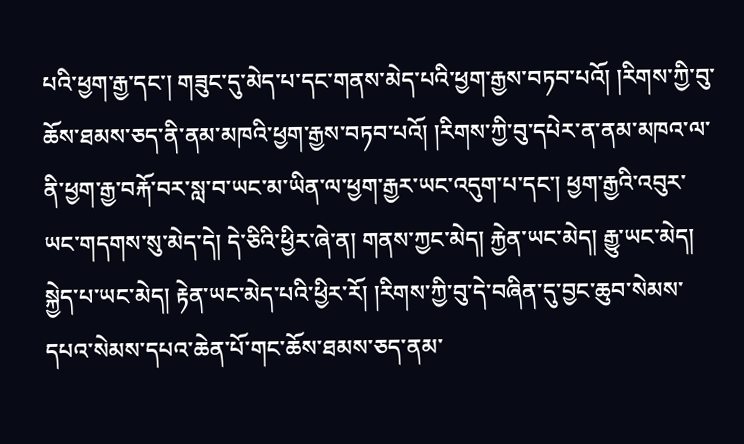པའི་ཕྱག་རྒྱ་དང་། གཟུང་དུ་མེད་པ་དང་གནས་མེད་པའི་ཕྱག་རྒྱས་བཏབ་པའོ། །རིགས་ཀྱི་བུ་ཆོས་ཐམས་ཅད་ནི་ནམ་མཁའི་ཕྱག་རྒྱས་བཏབ་པའོ། །རིགས་ཀྱི་བུ་དཔེར་ན་ནམ་མཁའ་ལ་ནི་ཕྱག་རྒྱ་བརྐོ་བར་སླ་བ་ཡང་མ་ཡིན་ལ་ཕྱག་རྒྱར་ཡང་འདུག་པ་དང་། ཕྱག་རྒྱའི་འབུར་ཡང་གདགས་སུ་མེད་དེ། དེ་ཅིའི་ཕྱིར་ཞེ་ན། གནས་ཀྱང་མེད། རྐྱེན་ཡང་མེད། རྒྱུ་ཡང་མེད། སྐྱེད་པ་ཡང་མེད། རྟེན་ཡང་མེད་པའི་ཕྱིར་རོ། །རིགས་ཀྱི་བུ་དེ་བཞིན་དུ་བྱང་ཆུབ་སེམས་དཔའ་སེམས་དཔའ་ཆེན་པོ་གང་ཆོས་ཐམས་ཅད་ནམ་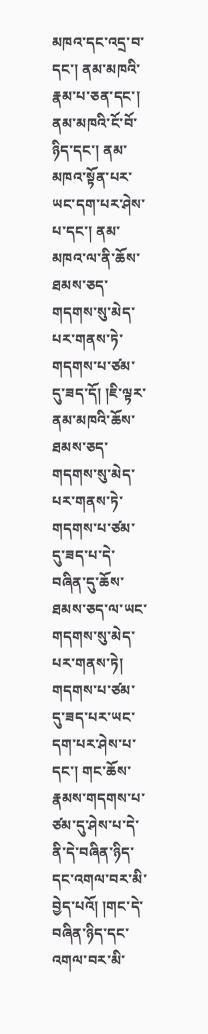མཁའ་དང་འདྲ་བ་དང་། ནམ་མཁའི་རྣམ་པ་ཅན་དང་། ནམ་མཁའི་ངོ་བོ་ཉིད་དང་། ནམ་མཁའ་སྟོན་པར་ཡང་དག་པར་ཤེས་པ་དང་། ནམ་མཁའ་ལ་ནི་ཆོས་ཐམས་ཅད་གདགས་སུ་མེད་པར་གནས་ཏེ་གདགས་པ་ཙམ་དུ་ཟད་དོ། །ཇི་ལྟར་ནམ་མཁའི་ཆོས་ཐམས་ཅད་གདགས་སུ་མེད་པར་གནས་ཏེ་གདགས་པ་ཙམ་དུ་ཟད་པ་དེ་བཞིན་དུ་ཆོས་ཐམས་ཅད་ལ་ཡང་གདགས་སུ་མེད་པར་གནས་ཏེ། གདགས་པ་ཙམ་དུ་ཟད་པར་ཡང་དག་པར་ཤེས་པ་དང་། གང་ཆོས་རྣམས་གདགས་པ་ཙམ་དུ་ཤེས་པ་དེ་ནི་དེ་བཞིན་ཉིད་དང་འགལ་བར་མི་བྱེད་པའོ། །གང་དེ་བཞིན་ཉིད་དང་འགལ་བར་མི་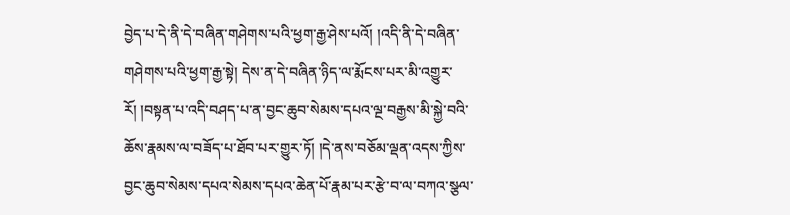བྱེད་པ་དེ་ནི་དེ་བཞིན་གཤེགས་པའི་ཕྱག་རྒྱ་ཤེས་པའོ། །འདི་ནི་དེ་བཞིན་གཤེགས་པའི་ཕྱག་རྒྱ་སྟེ། དེས་ན་དེ་བཞིན་ཉིད་ལ་རྨོངས་པར་མི་འགྱུར་རོ། །བསྟན་པ་འདི་བཤད་པ་ན་བྱང་ཆུབ་སེམས་དཔའ་ལྔ་བརྒྱས་མི་སྐྱེ་བའི་ཆོས་རྣམས་ལ་བཟོད་པ་ཐོབ་པར་གྱུར་ཏོ། །དེ་ནས་བཅོམ་ལྡན་འདས་ཀྱིས་བྱང་ཆུབ་སེམས་དཔའ་སེམས་དཔའ་ཆེན་པོ་རྣམ་པར་རྩེ་བ་ལ་བཀའ་སྩལ་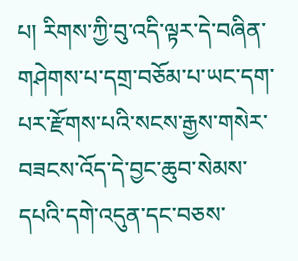པ། རིགས་ཀྱི་བུ་འདི་ལྟར་དེ་བཞིན་གཤེགས་པ་དགྲ་བཅོམ་པ་ཡང་དག་པར་རྫོགས་པའི་སངས་རྒྱས་གསེར་བཟངས་འོད་དེ་བྱང་ཆུབ་སེམས་དཔའི་དགེ་འདུན་དང་བཅས་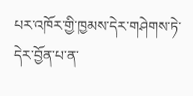པར་འཁོར་གྱི་ཁྱམས་དེར་གཤེགས་ཏེ་དེར་བྱོན་པ་ན་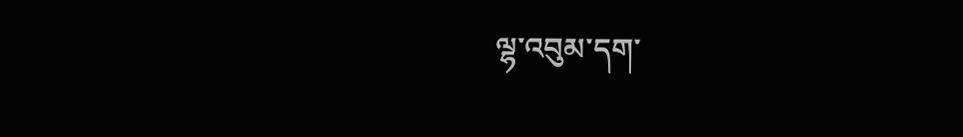ལྷ་འབུམ་དག་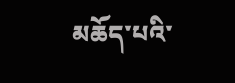མཆོད་པའི་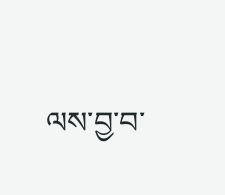ལས་བྱ་བ་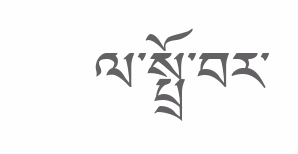ལ་སྤྲོ་བར་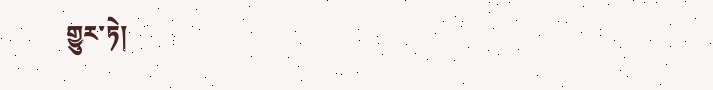གྱུར་ཏེ།